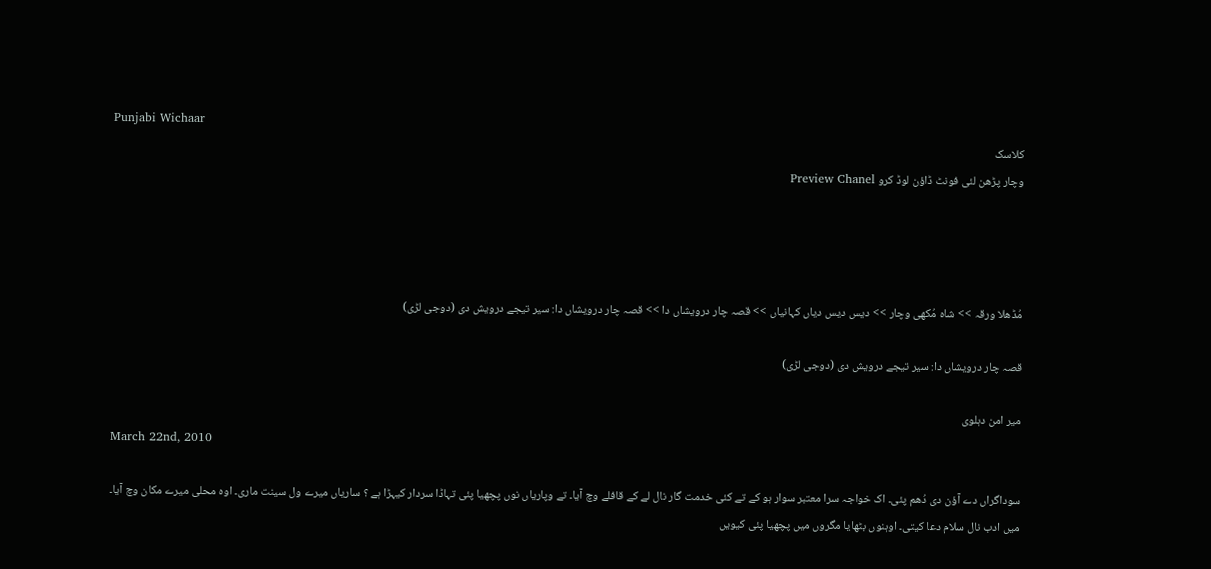Punjabi Wichaar
کلاسک
وچار پڑھن لئی فونٹ ڈاؤن لوڈ کرو Preview Chanel




مُڈھلا ورقہ >> شاہ مُکھی وچار >> دیس دیس دیاں کہانیاں >> قصہ چار درویشاں دا >> قصہ چار درویشاں دا: سیر تیجے درویش دی (دوجی لڑی)

قصہ چار درویشاں دا: سیر تیجے درویش دی (دوجی لڑی)

میر امن دہلوی
March 22nd, 2010

سوداگراں دے آؤن دی دُھم پئی۔ اک خواجہ سرا معتبر سوار ہو کے تے کئی خدمت گار نال لے کے قافلے وچ آیا۔ تے وپاریاں نوں پچھیا پئی تہاڈا سردار کیہڑا ہے ؟ ساریاں میرے ول سینت ماری۔ اوہ محلی میرے مکان وچ آیا۔ میں ادب نال سلام دعا کیتی۔ اوہنوں بٹھایا مگروں میں پچھیا پئی کیویں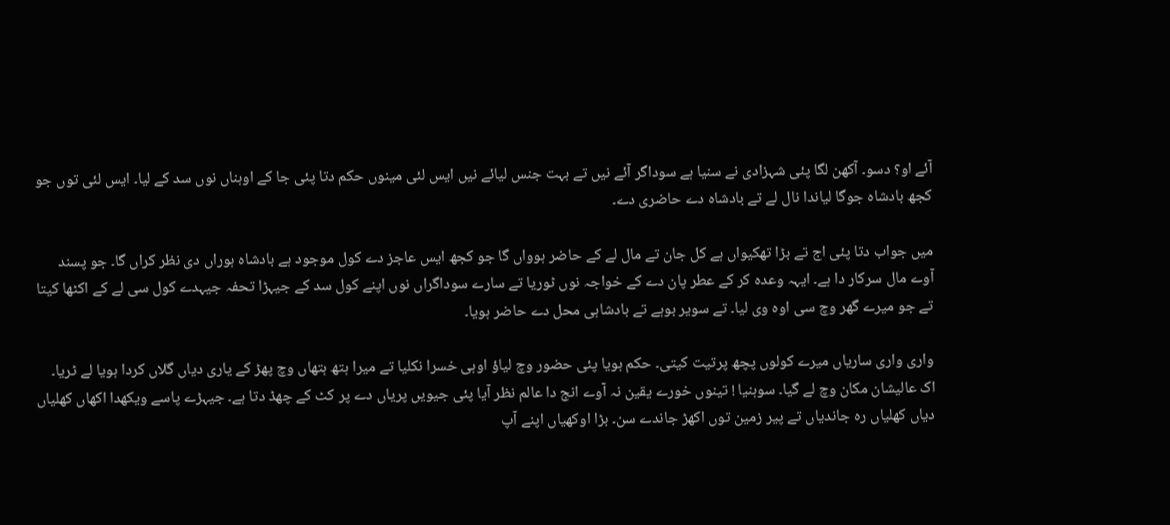آئے او؟ دسو۔ آکھن لگا پئی شہزادی نے سنیا ہے سوداگر آئے نیں تے بہت جنس لیائے نیں ایس لئی مینوں حکم دتا پئی جا کے اوہناں نوں سد کے لیا۔ ایس لئی توں جو کجھ بادشاہ جوگا لیاندا نال لے تے بادشاہ دے حاضری دے۔

میں جواب دتا پئی اج تے بڑا تھکیواں ہے کل جان تے مال لے کے حاضر ہوواں گا جو کجھ ایس عاجز دے کول موجود ہے بادشاہ ہوراں دی نظر کراں گا۔ جو پسند آوے مال سرکار دا ہے۔ ایہہ وعدہ کر کے عطر پان دے کے خواجہ نوں ٹوریا تے سارے سوداگراں نوں اپنے کول سد کے جیہڑا تحفہ جیہدے کول سی لے کے اکٹھا کیتا تے جو میرے گھر وچ سی اوہ وی لیا۔ تے سویر بوہے تے بادشاہی محل دے حاضر ہویا۔

واری واری ساریاں میرے کولوں پچھ پرتیت کیتی۔ حکم ہویا پئی حضور وچ لیاؤ اوہی خسرا نکلیا تے میرا ہتھ ہتھاں وچ پھڑ کے یاری دیاں گلاں کردا ہویا لے ٹریا۔ اک عالیشان مکان وچ لے گیا۔ سوہنیا ! تینوں خورے یقین نہ آوے انج دا عالم نظر آیا پئی جیویں پریاں دے پر کٹ کے چھڈ دتا ہے۔ جیہڑے پاسے ویکھدا اکھاں کھلیاں دیاں کھلیاں رہ جاندیاں تے پیر زمین توں اکھڑ جاندے سن۔ بڑا اوکھیاں اپنے آپ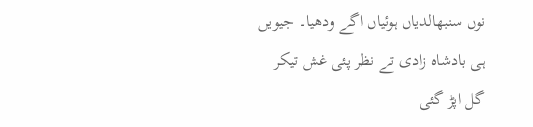نوں سنبھالدیاں ہوئیاں اگے ودھیا۔ جیویں ہی بادشاہ زادی تے نظر پئی غش تیکر گل اپڑ گئی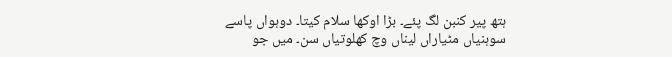ہتھ پیر کنبن لگ پئے۔ بڑا اوکھا سلام کیتا۔ دوہواں پاسے سوہنیاں مٹیاراں لیناں وچ کھلوتیاں سن۔ میں جو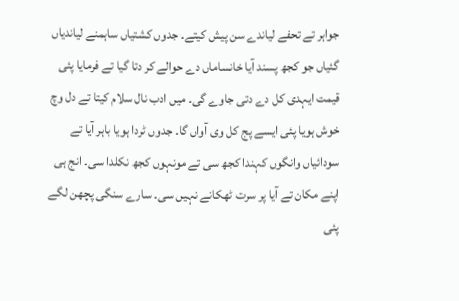جواہر تے تحفے لیاندے سن پیش کیتے۔ جدوں کشتیاں ساہمنے لیاندیاں گئیاں جو کجھ پسند آیا خانساماں دے حوالے کر دتا گیا تے فرمایا پئی قیمت ایہدی کل دے دتی جاوے گی۔ میں ادب نال سلام کیتا تے دل وچ خوش ہویا پئی ایسے پج کل وی آواں گا۔ جدوں ٹردا ہویا باہر آیا تے سودائیاں وانگوں کہندا کجھ سی تے مونہوں کجھ نکلدا سی۔ انج ہی اپنے مکان تے آیا پر سرت ٹھکانے نہیں سی۔ سارے سنگی پچھن لگے پئی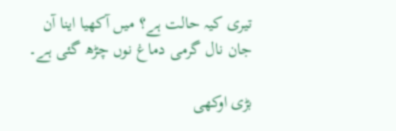تیری کیہ حالت ہے؟ میں آکھیا اینا آن جان نال گرمی دماغ نوں چڑھ گئی ہے۔

بڑی اوکھی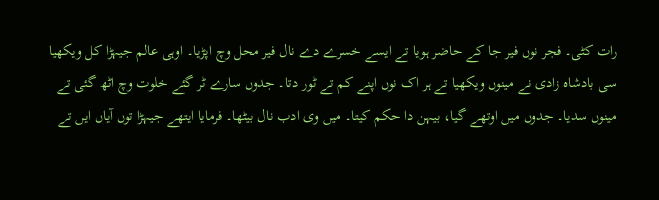رات کٹی۔ فجر نوں فیر جا کے حاضر ہویا تے ایسے خسرے دے نال فیر محل وچ اپڑیا۔ اوہی عالم جیہڑا کل ویکھیا سی بادشاہ زادی نے مینوں ویکھیا تے ہر اک نوں اپنے کم تے ٹور دتا۔ جدوں سارے ٹر گئے خلوت وچ اٹھ گئی تے مینوں سدیا۔ جدوں میں اوتھے گیا، بیہن دا حکم کیتا۔ میں وی ادب نال بیٹھا۔ فرمایا ایتھے جیہڑا توں آیاں ایں تے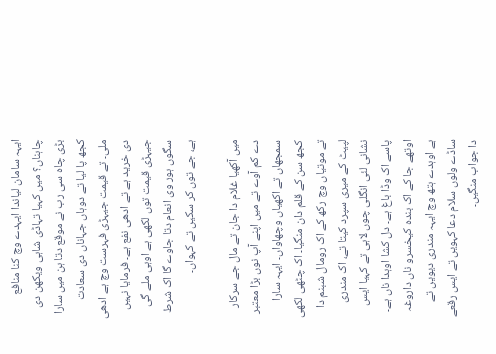ایہہ سامان لیاندا ایہدے وچ کنا منافع چاہناں؟ میں کہیا تہاڈی شاہی ویکھن دی بڑی چاہ سی رب نے موقع دتا ہن میں سارا کجھ پا لیا تے دوہاں جہاناں دی سعادت ملی۔ تے قیمت جیہڑی فہرست وچ ہے ادھی دی خرید ہے تے ادھی نفع ہے۔ فرمایا نہیں جیہڑی قیمت توں لکھی ہے اوہی ملے گی سگوں ہور وی انعام دتا جاوے گا اک شرط ہے، جے توں کر سکیں تے کہواں۔

میں آکھیا غلام دا جان تے مال جے سرکار دے کم آوے تے میں اپنے آپ نوں بڑا معتبر سمجھاں تے اکھیاں وچھاواں۔ ایہہ سارا کجھ سن کے قلم دان منگیا۔ اک چٹھی لکھی تے موتیاں وچ رکھ کے اک رومال شبنم دا لپیٹ کے میری سپرد کیتا تے، اک مندری نشانی لئی انگلی چوں لاہی تے کہیا ایس پاسے اک وڈا باغ ہے۔ دل کشا اوہدا ناں ہے۔ اوتھے جا کے اک بندہ کیخسرو ناں داروغہ ہے اوہدے ہتھ وچ ایہہ مندری دیویں تے ساڈے ولوں سلام دعا کہویں تے ایس رقعے دا جواب منگیں۔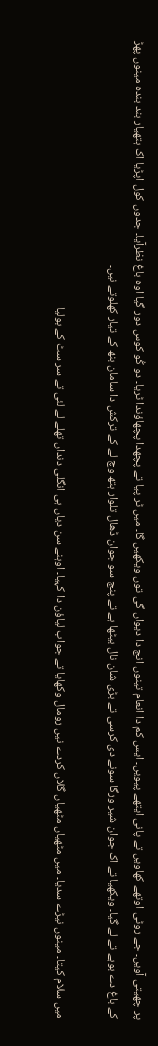پر چھیتی آویں۔ جے روٹی اوتھے کھاویں تے پانی ایتھے پیویں۔ ایس کم دا انعام تینوں انج دا دیواں گی توں ویکھیں گا۔ میں ٹر پیا تے پچھدا پچھاؤندا ٹریا۔ دو کُو کوس دور گیا اوہ باغ نظرآیا۔ جدوں کول اپڑیا اک ہتھیار بند بندہ مینوں پھڑ کے باغ دے بوہے تے لے گیا۔ ویکھیا تے اک جوان شیر ورگا سونے دی کرسی تے بڑی شان نال بیٹھا ہے تے پنج سو جوان ڈھال تلوار ہتھ وچ لے کے ترکش دا سامان بنھ کے تیار کھلوتے نیں۔

میں سلام کیتا۔ مینوں نیڑے سدیا۔ میں مٹھیاں مٹھیاں گلاں کردے نیں رومال وکھایا تے جواب لیاؤن دا کہیا۔ اوہنے سن دیاں ہی انگلی دنداں تھلے لے لئی تے سر سٹ کے بولیا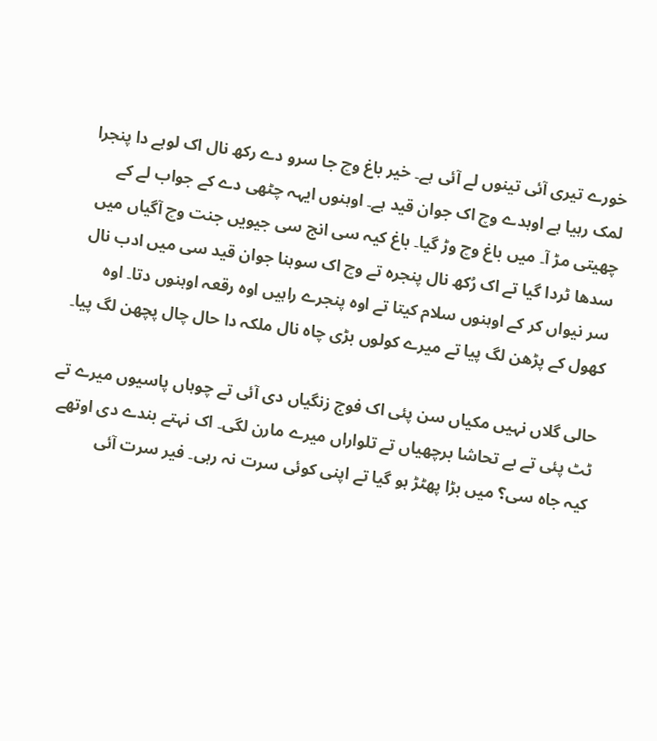خورے تیری آئی تینوں لے آئی ہے۔ خیر باغ وچ جا سرو دے رکھ نال اک لوہے دا پنجرا لمک رہیا ہے اوہدے وچ اک جوان قید ہے۔ اوہنوں ایہہ چٹھی دے کے جواب لے کے چھیتی مڑ آ۔ میں باغ وچ وڑ گیا۔ باغ کیہ سی انج سی جیویں جنت وچ آگیاں میں سدھا ٹردا گیا تے اک رُکھ نال پنجرہ تے وچ اک سوہنا جوان قید سی میں ادب نال سر نیواں کر کے اوہنوں سلام کیتا تے اوہ پنجرے راہیں اوہ رقعہ اوہنوں دتا۔ اوہ کھول کے پڑھن لگ پیا تے میرے کولوں بڑی چاہ نال ملکہ دا حال چال پچھن لگ پیا۔

حالی گلاں نہیں مکیاں سن پئی اک فوج زنگیاں دی آئی تے چوہاں پاسیوں میرے تے ٹٹ پئی تے بے تحاشا برچھیاں تے تلواراں میرے مارن لگی۔ اک نہتے بندے دی اوتھے کیہ جاہ سی؟ میں بڑا پھٹڑ ہو گیا تے اپنی کوئی سرت نہ رہی۔ فیر سرت آئی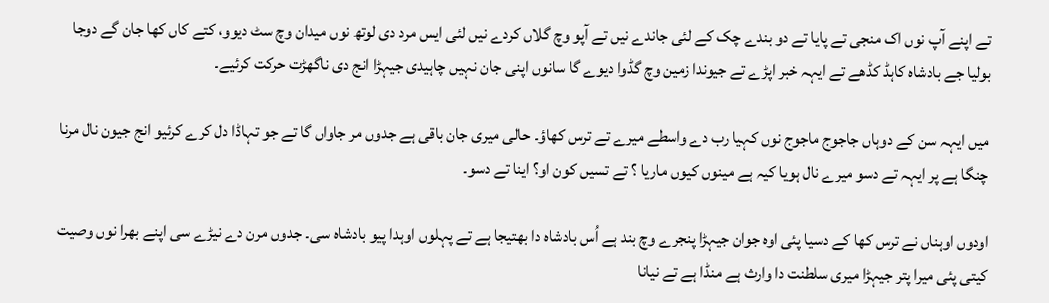تے اپنے آپ نوں اک منجی تے پایا تے دو بندے چک کے لئی جاندے نیں تے آپو وچ گلاں کردے نیں لئی ایس مرد دی لوتھ نوں میدان وچ سٹ دیوو، کتے کاں کھا جان گے دوجا بولیا جے بادشاہ کاہڈ کڈھے تے ایہہ خبر اپڑے تے جیوندا زمین وچ گڈوا دیوے گا سانوں اپنی جان نہیں چاہیدی جیہڑا انج دی ناگھڑت حرکت کرئیے۔

میں ایہہ سن کے دوہاں جاجوج ماجوج نوں کہیا رب دے واسطے میرے تے ترس کھاؤ۔ حالی میری جان باقی ہے جدوں مر جاواں گا تے جو تہاڈا دل کرے کرئیو انج جیون نال مرنا چنگا ہے پر ایہہ تے دسو میرے نال ہویا کیہ ہے مینوں کیوں ماریا ؟ تے تسیں کون او؟ اینا تے دسو۔

اودوں اوہناں نے ترس کھا کے دسیا پئی اوہ جوان جیہڑا پنجرے وچ بند ہے اُس بادشاہ دا بھتیجا ہے تے پہلوں اوہدا پیو بادشاہ سی۔ جدوں مرن دے نیڑے سی اپنے بھرا نوں وصیت کیتی پئی میرا پتر جیہڑا میری سلطنت دا وارث ہے منڈا ہے تے نیانا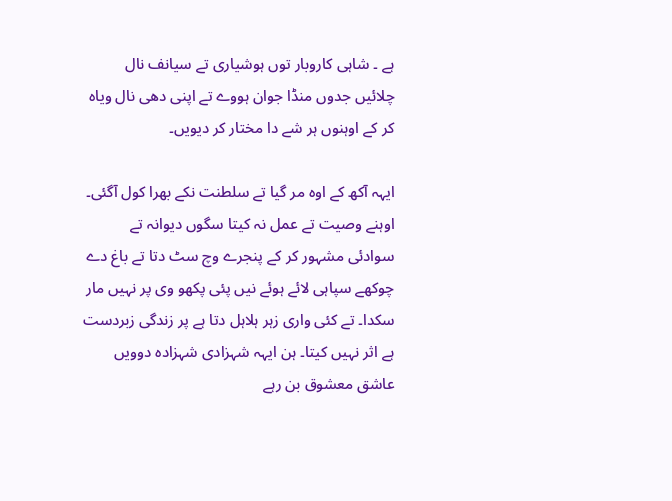ہے ۔ شاہی کاروبار توں ہوشیاری تے سیانف نال چلائیں جدوں منڈا جوان ہووے تے اپنی دھی نال ویاہ کر کے اوہنوں ہر شے دا مختار کر دیویں۔

ایہہ آکھ کے اوہ مر گیا تے سلطنت نکے بھرا کول آگئی۔ اوہنے وصیت تے عمل نہ کیتا سگوں دیوانہ تے سوادئی مشہور کر کے پنجرے وچ سٹ دتا تے باغ دے چوکھے سپاہی لائے ہوئے نیں پئی پکھو وی پر نہیں مار سکدا۔ تے کئی واری زہر ہلاہل دتا ہے پر زندگی زبردست ہے اثر نہیں کیتا۔ ہن ایہہ شہزادی شہزادہ دوویں عاشق معشوق بن رہے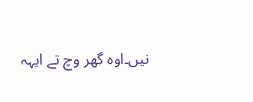نیں۔اوہ گھر وچ تے ایہہ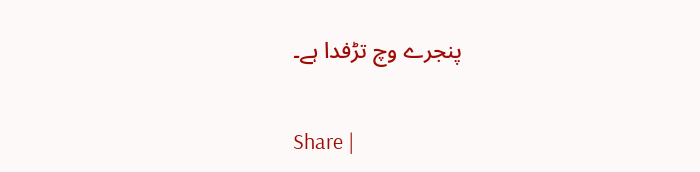پنجرے وچ تڑفدا ہے۔


Share |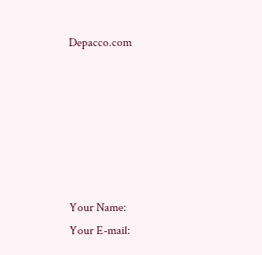Depacco.com






Your Name:
Your E-mail: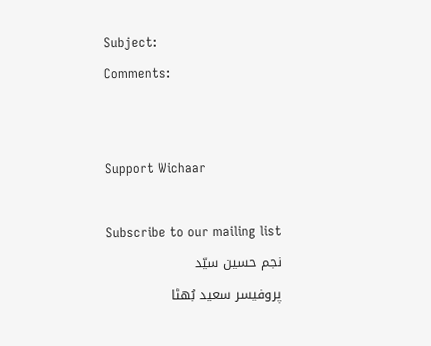Subject:
Comments:


Support Wichaar

Subscribe to our mailing list
نجم حسین سیّد
پروفیسر سعید بُھٹا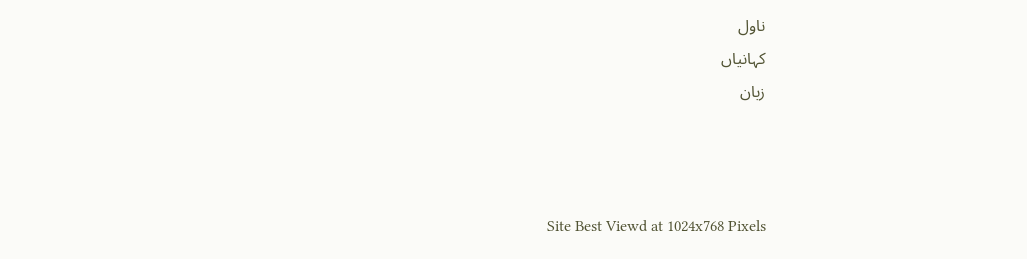ناول
کہانیاں
زبان



Site Best Viewd at 1024x768 Pixels